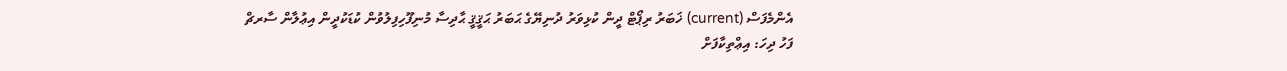އެންމެފަސް (current) ޚަބަރު ރިޕޯޓް ދީން ކުޅިވަރު ދުނިޔޭގެ ޙަބަރު ޙަޤީޤީ ޙާދިސާ މުނިފޫހިފިލުވުން ކުޑަކުދީން އިޢުލާން ސާރޗް
ފަހު ދިހަ: އިޢްތިކާފަށް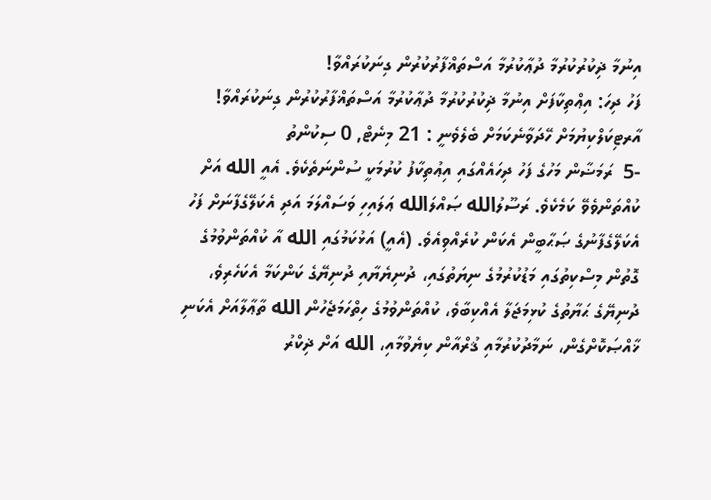އިނުމާ ޛިކުރުކުރުމާ ދުޢާކުރުމާ އަސްތަޣްފާރުކުރުން ގިނަކުރައްވާ!
ފަހު ދިހަ: އިޢްތިކާފަށް އިނުމާ ޛިކުރުކުރުމާ ދުޢާކުރުމާ އަސްތަޣްފާރުކުރުން ގިނަކުރައްވާ!
އާރޓިކަލްކިޔުމަށް ހޭދަވާނެކަމަށް ބެލެވެނީ : 21 މިނެޓް, 0 ސިކުންތު
-5  ރަމަޟާން މަހުގެ ފަހު ދިހައެއްގައި އިޢުތިކާފު ކުރުމަކީ ސުންނަތެކެވެ. އެއީ الله އަށް ކުއްތަންވެވޭ ކަމެކެވެ. ރަސޫލުالله ޞައްލަالله ޢަލައިހި ވަސައްލަމަ އަދި އެކަލޭގެފާނަށް ފަހު އެކަލޭގެފާނުގެ ޞަޙާބީން އެކަން ކުރެއްވިއެވެ. (އެއީ) އަޅުކަމުގައި الله އާ ކުއްތަންވުމުގެ ގޮތުން މިސްކިތުގައި މަޑުކުރުމުގެ ނިޔަތުގައި، ދުނިޔެޔާއި ދުނިޔޭގެ ކަންކަމާ އެކަހެރިވެ، ދުނިޔޭގެ ޙަޔާތުގެ ކުޅިމަޖަލާ އެއްކިބާވެ، ކުއްތަންވުމުގެ ހިތްހަމަޖެހުން الله ތާޢާލާއަށް އެކަނި ޚާއްޞަކޮށްގެން، ނަމާދުކުރުމާއި ޤުރްއާން ކިޔެވުމާއި، الله އަށް ޛިކްރު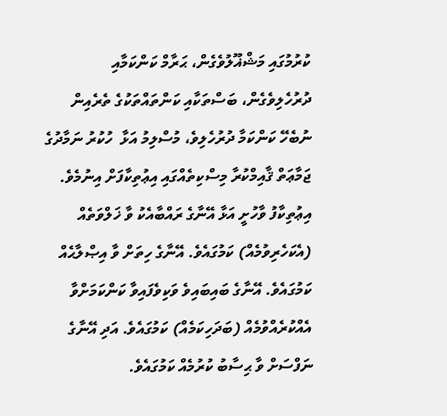ކުރުމުގައި މަޝްޣޫލުވެގެން، ޙަރާމް ކަންކަމާއި ދުރުހެލިވެގެން، ބަސްތަކާއި ކަންތައްތަކުގެ ތެރެއިން ނުބެހޭ ކަންކަމާ ދުރުހެލިވެ، މުސްލިމު އަޅާ  ހުކުރު ނަމާދުގެ ޖަމާޢަތް ޤާއިމްކުރާ މިސްކިތެއްގައި އިޢުތިކާފަށް އިނުމެވެ. އިޢުތިކާފު ވާހުށީ އަޅާ އޭނާގެ ރައްބާއެކު ވާ ޚަލްވަތެއް (އެކަހެރިވުމެއް) ކަމުގައެވެ. އޭނާގެ ހިތަށް ވާ އިޞްލާޙެއް ކަމުގައެވެ. އޭނާގެ ބައިބައިވެ ވަކިވެފައިވާ ކަންކަމަށްވާ އެއްކުރެއްވުމެއް (ބަދަހިކަމެއް) ކަމުގައެވެ. އަދި އޭނާގެ ނަފްސަށް ވާ ޙިސާބު ކުރުމެއް ކަމުގައެވެ.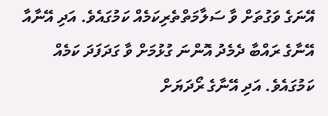އޭނަގެ ވަގުތަށް ވާ ސަލާމަތްތެރިކަމެއް ކަމުގައެވެ. އަދި އޭނާއާ އޭނާގެ ރައްބާ ދެމެދު އޮންނަ ގުޅުމަށް ވާ ގަދަފަދަ ކަމެއް ކަމުގައެވެ. އަދި އޭނާގެ ރޯދަޔަށް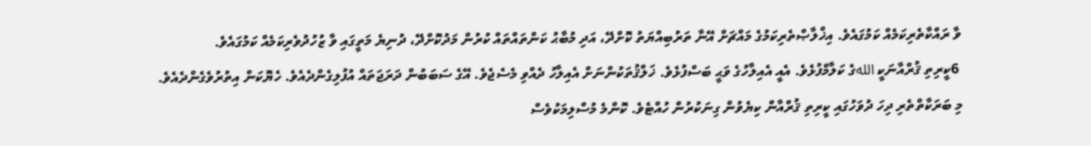ވާ ރައްކާތެރިކަމެއް ކަމުގައެވެ. އިޚްލާޞްތެރިކަމުގެ މައްޗަށް އޭނާ ތަރުބިއްޔަތު ކޮށްދޭ، އަދި މުބާޙު ކަންތައްތައް ކުރުން މަދުކޮށްދޭ، ދުނިޔެ މަތީގައި ވާ ޒުހުދުވެރިކަމެއް ކަމުގައެވެ.
 6ކީރިތި ޤުރްއާނަކީ اللهގެ ކަލާމްފުޅެވެ. އެއީ އެއިލާހުގެ ވަޙީ ބަސްފުޅެވެ. ޚަލްޤުތަކުންނަށް އެއިލާހު ދެއްވި މެސެޖެވެ. އޭގެ ސަބަބުން ދަރަޖަތައް އުފުލިގެންދެއެވެ. ހެޔޮކަން އިތުރުވެގެންދެއެވެ. މި ބަރަކާތްތެރި ދިހަ ދުވަހުގައި ކީރިތި ޤުރްއާން ކިޔެވުން ގިނަކުރުން ހުއްޓެވެ. ކޮންމެ މުސްލިމަކުވެސް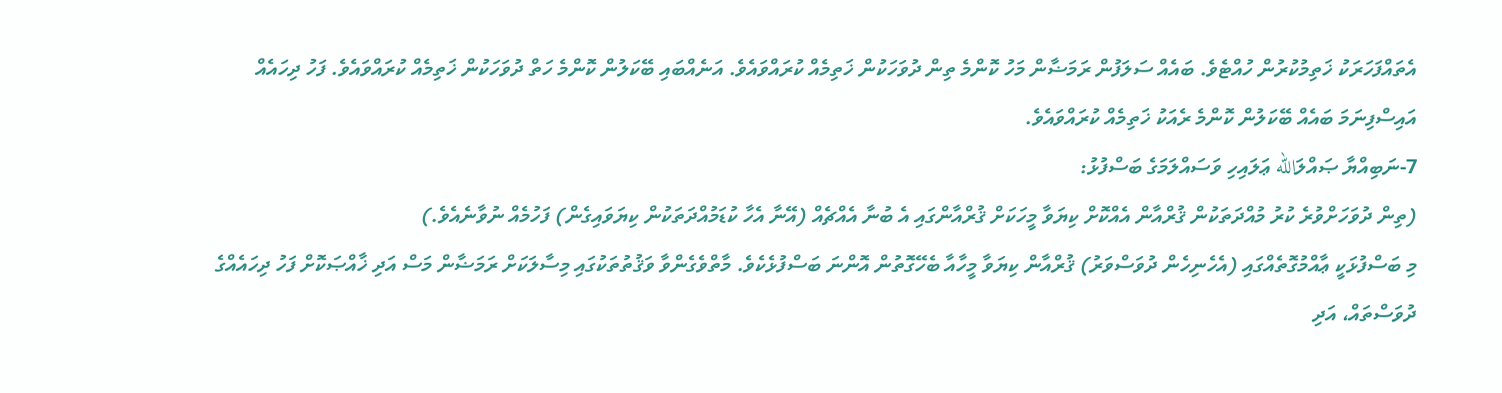އެތައްފަހަރަކު ޚަތިމުކުރުން ހުއްޓެވެ. ބައެއް ސަލަފުން ރަމަޟާން މަހު ކޮންމެ ތިން ދުވަހަކުން ޚަތިމެއް ކުރައްވައެވެ. އަނެއްބައި ބޭކަލުން ކޮންމެ ހަތް ދުވަހަކުން ޚަތިމެއް ކުރައްވައެވެ. ފަހު ދިހައެއް އައިސްފިނަމަ ބައެއް ބޭކަލުން ކޮންމެ ރެއަކު ޚަތިމެއް ކުރައްވައެވެ.
7-ނަބިއްޔާ ޞައްލަالله ޢަލައިހި ވަސައްލަމަގެ ބަސްފުޅު:
(ތިން ދުވަހަށްވުރެ ކުރު މުއްދަތަކުން ޤުރްއާން އެއްކޮށް ކިޔަވާ މީހަކަށް ޤުރްއާންގައި އެ ބުނާ އެއްޗެއް (އޭނާ އެހާ ކުޑަމުއްދަތަކުން ކިޔަވައިގެން) ފަހުމެއް ނުވާނެއެވެ.)
މި ބަސްފުޅަކީ ޢާއްމުގޮތެއްގައި (އެހެނިހެން ދުވަސްވަރު) ޤުރްއާން ކިޔަވާ މީހާއާ ބެހޭގޮތުން އޮންނަ ބަސްފުޅެކެވެ. މާތްވެގެންވާ ވަޤުތުތަކުގައި މިސާލަކަށް ރަމަޟާން މަސް އަދި ޚާއްޞަކޮށް ފަހު ދިހައެއްގެ ދުވަސްތައް، އަދި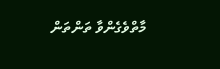މާތްވެގެންވާ ތަންތަން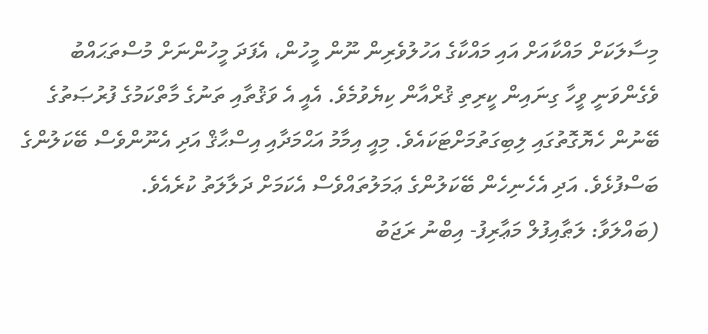މިސާލަކަށް މައްކާއަށް އައި މައްކާގެ އަހުލުވެރިން ނޫން މީހުން، އެފަދަ މީހުންނަށް މުސްތަޙައްބު ވެގެންވަނީ ވީހާ ގިނައިން ކީރިތި ޤުރްއާން ކިޔެވުމެވެ. އެއީ އެ ވަޤުތާއި ތަނުގެ މާތްކަމުގެ ފުރުޞަތުގެ ބޭނުން ހެޔޮގޮތުގައި ލިބިގަތުމަށްޓަކައެވެ. މިއީ އިމާމު އަޙްމަދާއި އިސްޙާޤް އަދި އެނޫންވެސް ބޭކަލުންގެ ބަސްފުޅެވެ. އަދި އެހެނިހެން ބޭކަލުންގެ ޢަމަލުތައްވެސް އެކަމަށް ދަލާލަތު ކުރެއެވެ.
(ބައްލަވާ: ލަޠާއިފުލް މަޢާރިފު- އިބްނު ރަޖަބު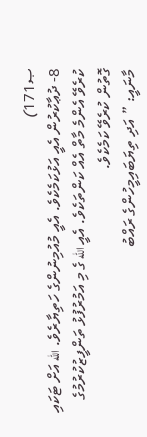ޞ171)
8- ދުޢާކުރުން އެއީ އަޅުކަމެކެވެ. އެއީ މުއުމިނުންގެ ހަތިޔާރެވެ. الله އަށް ޓަކައި ކުރެވޭ އެންމެ މާތް އެއް ކަންތަކެވެ. އެއީ الله ގެ މި އަމުރުފުޅު ތަންފީޒުކުރުމުގެ ގޮތުން ކުރެވޭ ކަމެކެވެ.
މާނައީ: ” އަދި ތިޔަބައިމީހުންގެ ރައްބު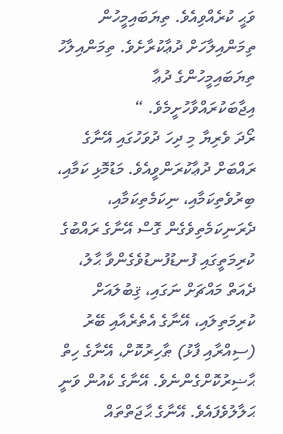ވަޙީ ކުރެއްވިއެވެ. ތިޔަބައިމީހުން ތިމަންއިލާހަށް ދުޢާކުރާށެވެ. ތިމަންއިލާހު ތިޔަބައިމީހުންގެ ދުޢާ އިޖާބަކުރައްވާހުށީމެވެ. “
ރޯދަ ވެރިޔާ މި ދިހަ ދުވަހުގައި އޭނާގެ ރައްބަށް ދުޢާކުރަންވީއެވެ. މަޑުމޮޅި ކަމާއި، ބިރުވެތިކަމާއި، ނިކަމެތިކަމާއި، ދެރަނިކަމެތިވެގެން ގޮސް އޭނާގެ ރައްބުގެ ކުރިމަތީގައި ފުނޑުފުނޑުވެގެންވާ ޙާލު، ދެއަތް މައްޗަށް ނަގައި، ޤިބުލައަށް ކުރިމަތިލައި، އޭނާގެ އެތެރެއާއި ބޭރު (ސިއްރާއި ފާޅު) ޠާހިރުކޮށް، އޭނާގެ ހިތް ޙާޟިރުކޮށްގެންނެވެ. އޭނާގެ ކެއުން ވަނީ ޙަލާލުވެފައެވެ. އޭނާގެ ޙާޖަތްތައް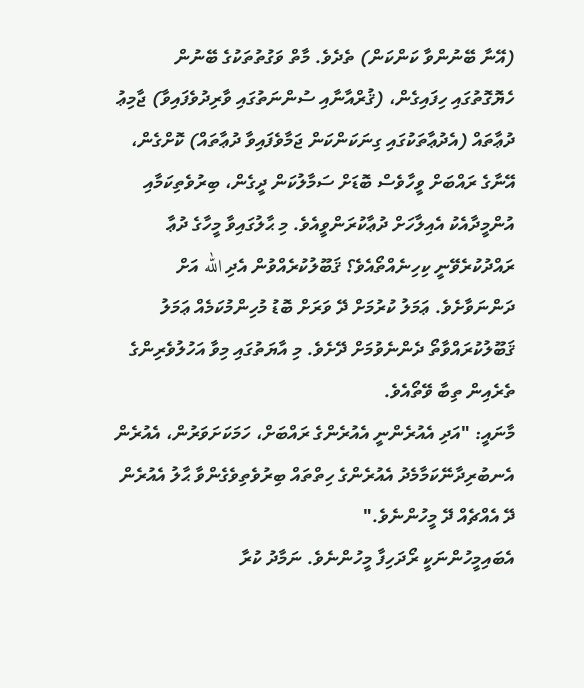(އޭނާ ބޭނުންވާ ކަންކަން) ތެދެވެ. މާތް ވަގުތުތަކުގެ ބޭނުން ހެޔޮގޮތުގައި ހިފައިގެން، (ޤުރްއާނާއި ސުންނަތުގައި ވާރިދުވެފައިވާ) ޖާމިޢު ދުޢާތައް (އެދުޢާތަކުގައި ގިނަކަންކަން ޖަމާވެފައިވާ ދުޢާތައް) ކޮށްގެން، އޭނާގެ ރައްބަށް ވީހާވެސް ބޮޑަށް ސަމާލުކަން ދީގެން، ބިރުވެތިކަމާއި އުންމީދާއެކު އެއިލާހަށް ދުޢާކުރަންވީއެވެ. މި ޙާލުގައިވާ މީހާގެ ދުޢާ ރައްދުކުރެވޭނީ ކިހިނެއްތޯއެވެ؟ ޤަބޫލުކުރެއްވުން އެދި الله އަށް ދަންނަވާށެވެ. ޢަމަލު ކުރުމަށް ދޭ ވަރަށް ބޮޑު މުހިންމުކަމެއް ޢަމަލު ޤަބޫލުކުރައްވާތޯ ދެންނެވުމަށް ދޭށެވެ. މި އާޔަތުގައި މިވާ އަހުލުވެރިންގެ ތެރެއިން ތިބާ ވޭތޯއެވެ.
މާނައީ: "އަދި އެއުރެންނީ އެއުރެންގެ ރައްބަށް، ހަމަކަށަވަރުން، އެއުރެން އެނބުރިދާނޭކަމާމެދު އެއުރެންގެ ހިތްތައް ބިރުވެތިވެގެންވާ ޙާލު އެއުރެން ދޭ އެއްޗެއް ދޭ މީހުންނެވެ."
އެބައިމީހުންނަކީ ރޯދަހިފާ މީހުންނެވެ. ނަމާދު ކުރާ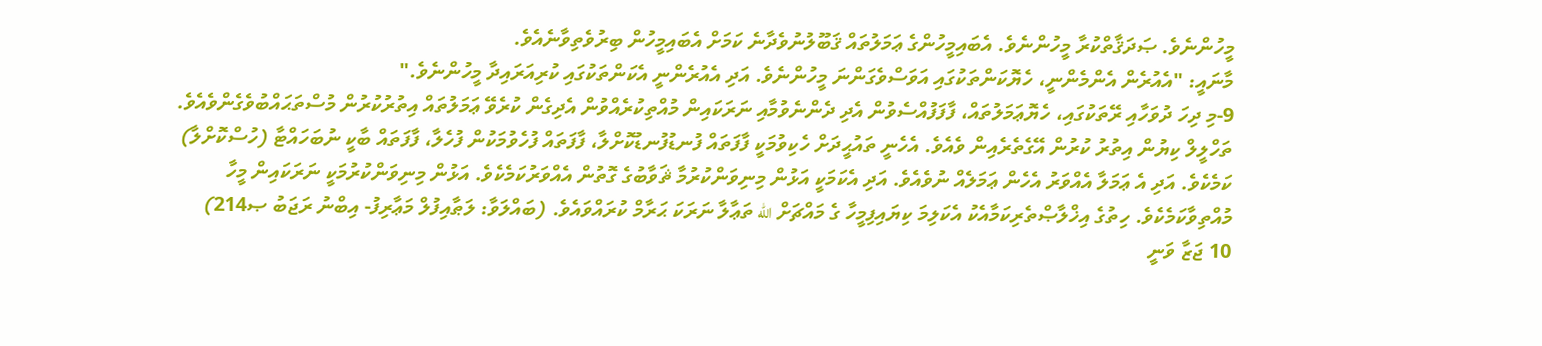މީހުންނެވެ. ޞަދަޤާތްކުރާ މީހުންނެވެ. އެބައިމީހުންގެ ޢަމަލުތައް ޤަބޫލުނުވެދާނެ ކަމަށް އެބައިމީހުން ބިރުވެތިވާނެއެވެ.
މާނައީ: "އެއުރެން އެންމެންނީ، ހެޔޮކަންތަކުގައި އަވަސްވެގަންނަ މީހުންނެވެ. އަދި އެއުރެންނީ އެކަންތަކުގައި ކުރިއަރައިދާ މީހުންނެވެ."
9-މި ދިހަ ދުވަހާއި ރޭތަކުގައި، ހެޔޮޢަމަލުތައް، ފާފަފުއްސެވުން އެދި ދެންނެވުމާއި ނަރަކައިން މުއްތިކުރެއްވުން އެދިގެން ކުރެވޭ ޢަމަލުތައް އިތުރުކުރުން މުސްތަޙައްބުވެގެންވެއެވެ. ތަހްލީލް ކިޔުން އިތުރު ކުރުން އޭގެތެރެއިން ވެއެވެ. އެހެނީ ތައުޙީދަށް ހެކިވުމަކީ ފާފަތައް ފުނޑުފުނޑުކޮށްލާ، ފާފަތައް ފުހެވުމަކުން ފުހެލާ، ފާފަތައް ބާކީ ނުބަހައްޓާ (ހުސްކޮށްލާ) ކަމެކެވެ. އަދި އެ ޢަމަލާ އެއްވަރު އެހެން ޢަމަލެއް ނުވެއެވެ. އަދި އެކަމަކީ އަޅުން މިނިވަންކުރުމާ ޘަވާބުގެ ގޮތުން އެއްވަރުކަމެކެވެ. އަޅުން މިނިވަންކުރުމަކީ ނަރަކައިން މީހާ މުއްތިވާކަމެކެވެ. ހިތުގެ އިޚްލާޞްތެރިކަމާއެކު އެކަލިމަ ކިޔައިފިމީހާ ގެ މައްޗަށް الله ތަޢާލާ ނަރަކަ ޙަރާމް ކުރައްވައެވެ. (ބައްލަވާ: ލަޠާއިފުލް މަޢާރިފު- އިބްނު ރަޖަބު ޞ214)
10 ޖަޒާ ވަނީ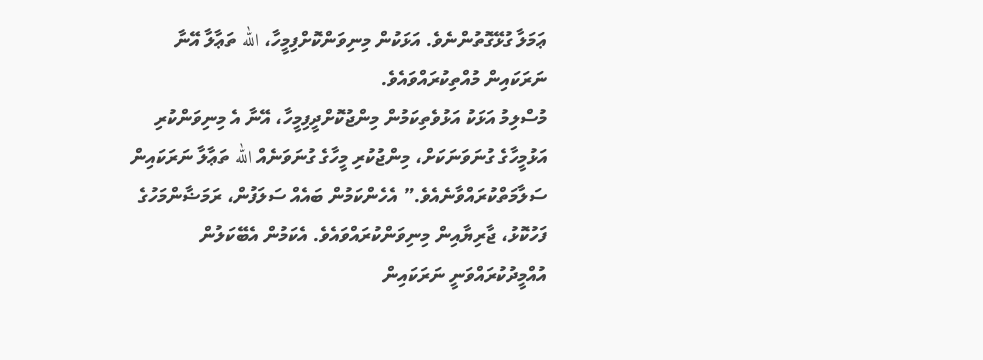ޢަމަލާ ގުޅޭގޮތުންނެވެ. އަޅަކުން މިނިވަންކޮށްފިމީހާ، الله ތަޢާލާ އޭނާ ނަރަކައިން މުއްތިކުރައްވައެވެ.
މުސްލިމު އަޅަކު އަޅުވެތިކަމުން މިންޖުކޮށްދީފިމީހާ، އޭނާ އެ މިނިވަންކުރި އަޅުމީހާގެ ގުނަވަނަކަށް، މިންޖުކުރި މީހާގެ ގުނަވަނެއް الله ތަޢާލާ ނަރަކައިން ސަލާމަތްކުރައްވާނެއެވެ.” އެހެންކަމުން ބައެއް ސަލަފުން، ރަމަޟާންމަހުގެ ފަހުކޮޅު، ޖާރިޔާއިން މިނިވަންކުރައްވައެވެ. އެކަމުން އެބޭކަލުން އުއްމީދުކުރައްވަނީ ނަރަކައިން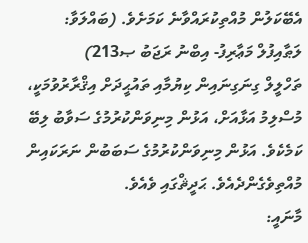އެބޭކަލުން މުއްތިކުރައްވާނެ ކަމަށެވެ. (ބައްލަވާ: ލަޠާއިފުލް މަޢާރިފު- އިބްނު ރަޖަބު ޞ213)
ތަހްލީލް ގިނަގިނައިން ކިޔުމާއި ތައުޙީދަށް އިޤްރާރުވުމަކީ، މުސްލިމު އަޅާއަށް، އަޅުން މިނިވަންކުރުމުގެ ސަވާބު ލިބޭ ކަމެކެވެ. އަޅުން މިނިވަންކުރުމުގެ ސަބަބުން ނަރަކައިން މުއްތިވެގެންދެއެވެ. ޙަދީޘްގައި ވެއެވެ.
މާނައީ: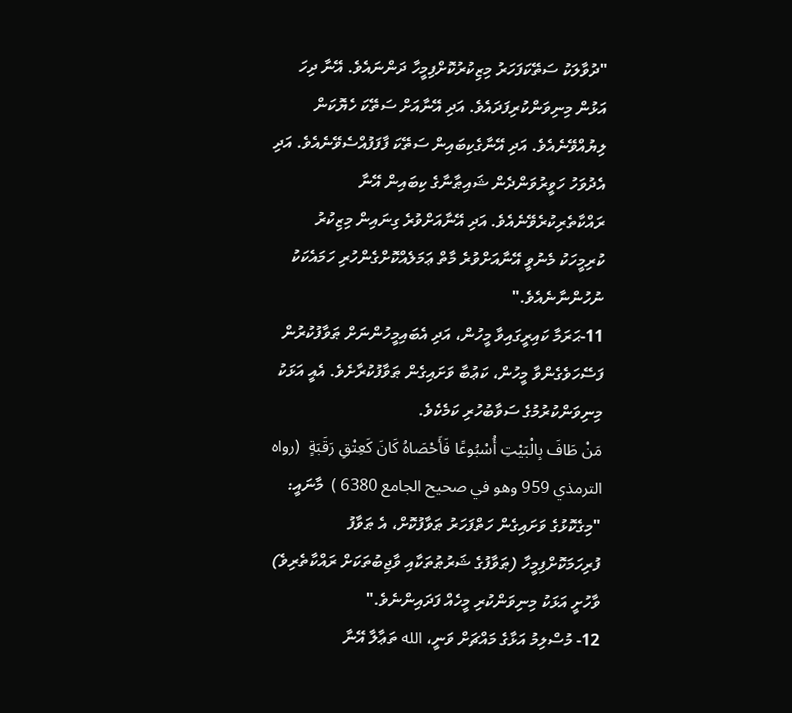"ދުވާލަކު ސަތޭކަފަހަރު މިޒިކުރުކޮށްފިމީހާ ދަންނައެވެ. އޭނާ ދިހަ އަޅުން މިނިވަންކުރިފަދައެވެ. އަދި އޭނާއަށް ސަތޭކަ ހެޔޮކަން ލިޔުއްވޭނެއެވެ. އަދި އޭނާގެކިބައިން ސަތޭކަ ފާފަފުއްސެވޭނެއެވެ. އަދި އެދުވަހު ހަވީރުވަންދެން ޝައިޠާނާގެ ކިބައިން އޭނާ ރައްކާތެރިކުރެވޭނެއެވެ. އަދި އޭނާއަށްވުރެ ގިނައިން މިޒިކުރު ކުރިމީހަކު މެނުވީ އޭނާއަށްވުރެ މާތް ޢަމަލެއްކޮށްގެންހުރި ހަމައެކަކު ނުހުންނާނެއެވެ."
11-ޙަރަމާ ކައިރީގައިވާ މީހުން، އަދި އެބައިމީހުންނަށް ޠަވާފުކުރުން ފަސޭހަވެގެންވާ މީހުން، ކަޢުބާ ވަށައިގެން ޠަވާފުކުރާށެވެ. އެއީ އަޅަކު މިނިވަންކުރުމުގެ ސަވާބުހުރި ކަމެކެވެ.
مَنْ طَافَ بِالْبَيْتِ أُسْبُوعًا فَأَحْصَاهُ كَانَ كَعِتْقِ رَقَبَةٍ  (رواه الترمذي 959 وهو في صحيح الجامع 6380 )  މާނައީ: "މިގެކޮޅުގެ ވަށައިގެން ހަތްފަހަރު ޠަވާފުކޮށް، އެ ޠަވާފު ފުރިހަމަކޮށްފިމީހާ (ޠަވާފުގެ ޝަރުޠުތަކާއި ވާޖިބުތަކަށް ރައްކާތެރިވެ) ވާހުށީ އަޅަކު މިނިވަންކުރި މީހެއް ފަދައިންނެވެ."
12- މުސްލިމު އަޅާގެ މައްޗަށް ވަނީ، الله ތަޢާލާ އޭނާ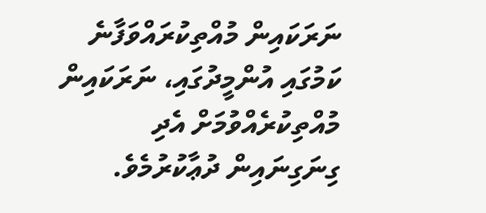ނަރަކައިން މުއްތިކުރައްވަފާނެ ކަމުގައި އުންމީދުގައި، ނަރަކައިން މުއްތިކުރެއްވުމަށް އެދި ގިނަގިނައިން ދުޢާކުރުމެވެ.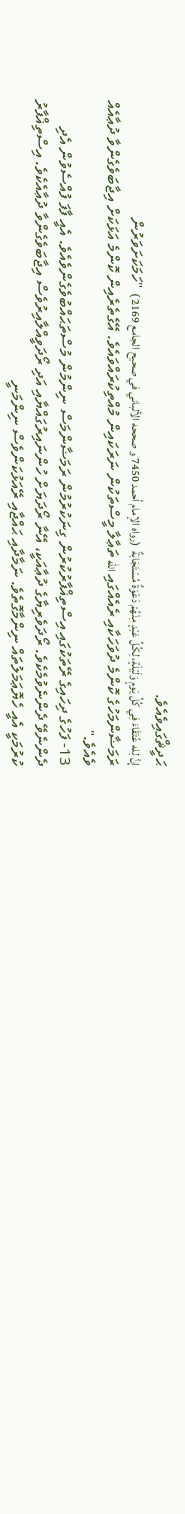ޙަދީޘްގައިވެއެވެ.
إِنَّ لِله عُتَقَاءَ فِي كُلِّ يَومٍ وَلَيْلَةٍ، لِكُلِّ عَبْدٍ مِنْهُمْ دَعْوَةٌ مُسْتَجَابَةٌ  (رواه الإمام أحمد 7450 و صححه الألباني في صحيح الجامع 2169 )  "ހަމަކަށަވަރުން ރަމަޟާންމަހުގެ ކޮންމެ ދުވަހަކާއި ރެއެއްގައި الله ތަޢާލާ މީސްތަކުން ނަރަކައިން މުއްތިކުރައްވައެވެ. އޭގެތެރެއިން ކޮންމެ އަޅަކަށް އިޖާބަވެގެންވާ ދުޢާއެއް ވެއެވެ."
13- ފަހުގެ ދިހައިގެ ރޭތަކުގައި އިސްތިޣްފާރުކުރުން ގިނަކުރުމުން ރަމަޟާންމަސް ނިންމުން މުސްތަޙައްބުވެގެންވެއެވެ. އެއީ ފާފަ ފުއްސެވުން އެދި ދެންނެވޭ ދެންނެވުމެކެވެ. ރޯދަވެރިޔާގެ ދުޢާއަކީ، އޭނާ ރޯދަޔަށް ހުންނައިރުގައްޔާއި އަދި ރޯދަވީއްލާއިރުވެސް އިޖާބަވެގެންވާ ދުޢާއެކެވެ. އިސްތިޣްފާރު ކުރުމަކީ އެއީ ހެޔޮޢަމަލުތައް ނިންމާގޮތެވެ. ނަމާދާއި ޙައްޖާއި ރޭއަޅުކަންވެސް ނިންމަނީ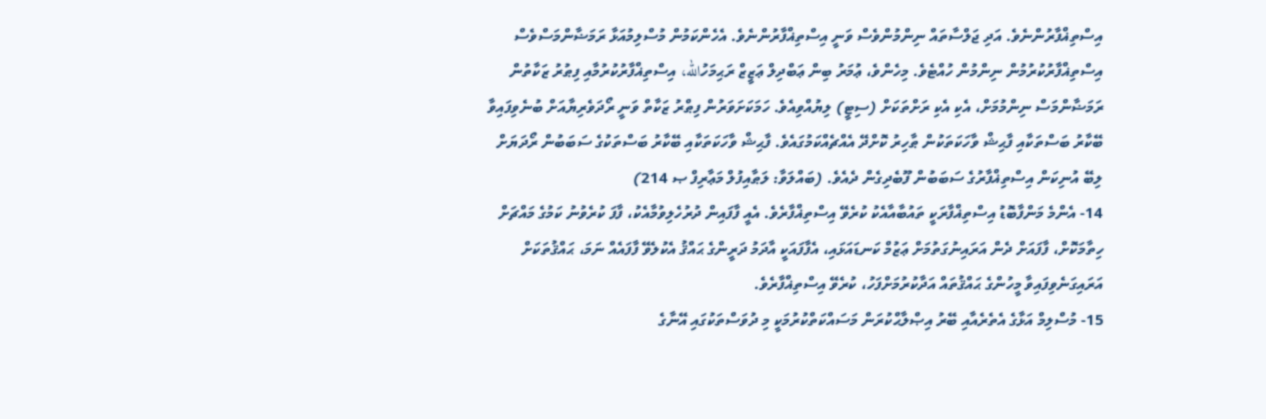އިސްތިޣްފާރުންނެވެ. އަދި ޖަލްސާތައް ނިންމުންވެސް ވަނީ އިސްތިޣްފާރުންނެވެ. އެހެންކަމުން މުސްލިމުއަޅާ ރަމަޟާންމަސްވެސް އިސްތިޣްފާރުކުރުމުން ނިންމުން ހުއްޓެވެ. މިހެންވެ، ޢުމަރު ބިން ޢަބްދިލް ޢަޒީޒް ރަޙިމަހުالله، އިސްތިޣްފާރުކުރުމާއި ފިޠުރު ޒަކާތުން ރަމަޟާންމަސް ނިންމުމަށް، އެކި އެކި ރަށްތަކަށް (ސިޓީ) ލިޔުއްވިއެވެ. ހަމަކަށަވަރުން ފިޠްރު ޒަކާތް ވަނީ ރޯދަވެރިޔާއަށް ބުނެވިފައިވާ ބޭކާރު ބަސްތަކާއި ފާޙިޝް ވާހަކަތަކުން ޠާހިރު ކޮށްދޭ އެއްޗެއްކަމުގައެވެ. ފާޙިޝް ވާހަކަތަކާއި ބޭކާރު ބަސްތަކުގެ ސަބަބުން ރޯދަޔަށް ލިބޭ އުނިކަން އިސްތިޣްފާރުގެ ސަބަބުން ފޫބެދިގެން ދެއެވެ. (ބައްލަވާ: ލަޠާއިފުލް މަޢާރިފް ޞ 214)
14- އެންމެ މަންފާބޮޑު އިސްތިޣްފާރަކީ ތައުބާއާއެކު ކުރެވޭ އިސްތިޣްފާރެވެ. އެއީ ފާފައިން ދުރުހެލިވުމާއެކު، ފާފަ ކުރެވުނު ކަމުގެ މައްޗަށް ހިތާމަކޮށް، ފާފައަށް ދެން އަރައިނުގަތުމަށް ޢަޒުމް ކަނޑައަޅައި، އެފާފައަކީ އާދަމު ދަރީންގެ ޙައްޤު އެކުލެވޭ ފާފައެއް ނަމަ، ޙައްޤުތަކަށް އަރައިގަނެވިފައިވާ މީހުންގެ ޙައްޤުތައް އަދާކުރުމަށްފަހު، ކުރެވޭ އިސްތިޣްފާރެވެ.
15- މުސްލިމް އަޅާގެ އެތެރެއާއި ބޭރު އިޞްލާޙްކުރަން މަސައްކަތްކުރުމަކީ މި ދުވަސްތަކުގައި އޭނާގެ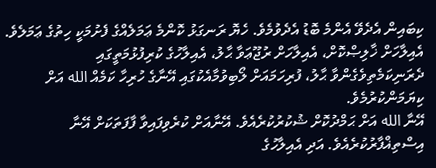ކިބައިން އެދެވޭ އެންމެ ބޮޑު އެދެވުމެވެ. ހެޔޮ ރަނގަޅު ކޮންމެ ޢަމަލެއްގެ ފެށުމަކީ ހިތުގެ ޢަމަލެވެ. އެއިލާހަށް ޚާލިޞްކޮށް، އެއިލާހަށް ރުޖޫޢަވާ ޙާލު، އެއިލާހުގެ ކުރިފުޅުމަތީގައި ދެރަނިކަމެތިވެގެންވާ ޙާލު، ފުރިހަމައަށް ލޯބިވުމާއެކުގައި އޭނާގެ ހުރިހާ ކަމެއް الله އަށް ކިޔަމަންކުރުމެވެ.
އޭނާ الله އަށް ޙަމްދުކޮށް ޝުކުރުކުރެއެވެ. އޭނާއަށް ކުރެވިފައިވާ ފާފަތަކަށް އޭނާ އިސްތިޣްފާރުކުރެއެވެ. އަދި އެއިލާހުގެ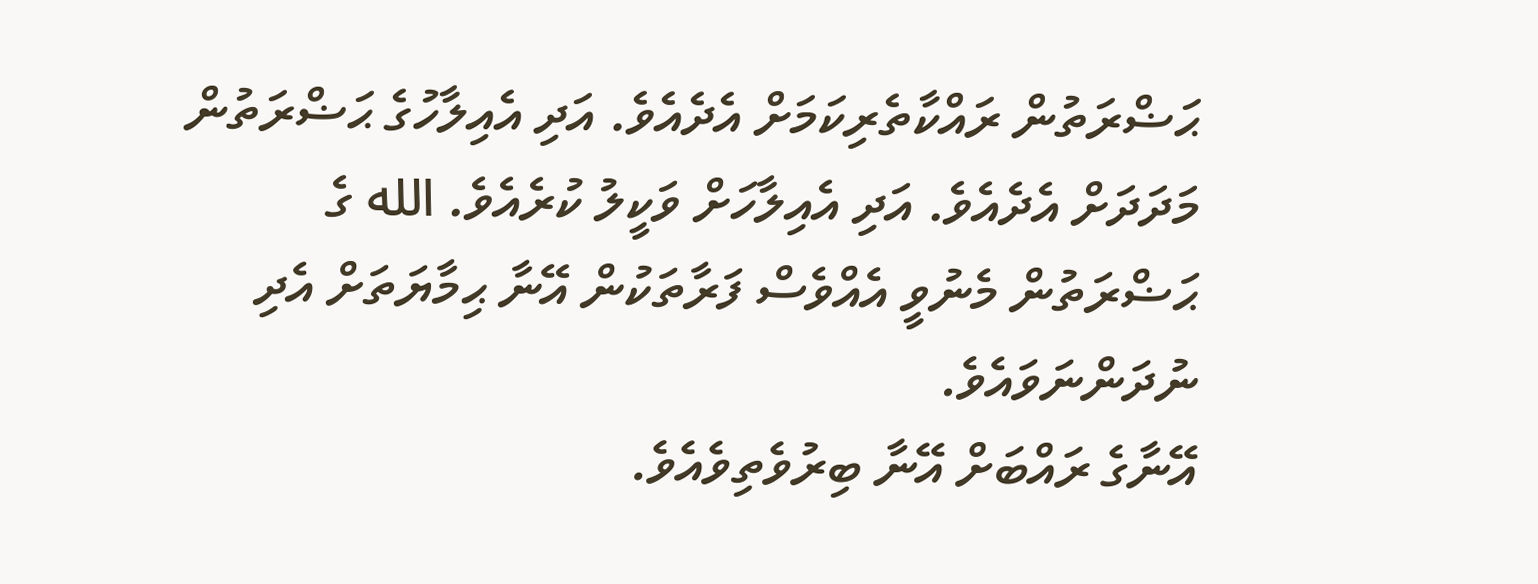ޙަޟްރަތުން ރައްކާތެރިކަމަށް އެދެއެވެ. އަދި އެއިލާހުގެ ޙަޟްރަތުން މަދަދަށް އެދެއެވެ. އަދި އެއިލާހަށް ވަކީލު ކުރެއެވެ. الله ގެ ޙަޟްރަތުން މެނުވީ އެއްވެސް ފަރާތަކުން އޭނާ ޙިމާޔަތަށް އެދި ނުދަންނަވައެވެ.
އޭނާގެ ރައްބަށް އޭނާ ބިރުވެތިވެއެވެ.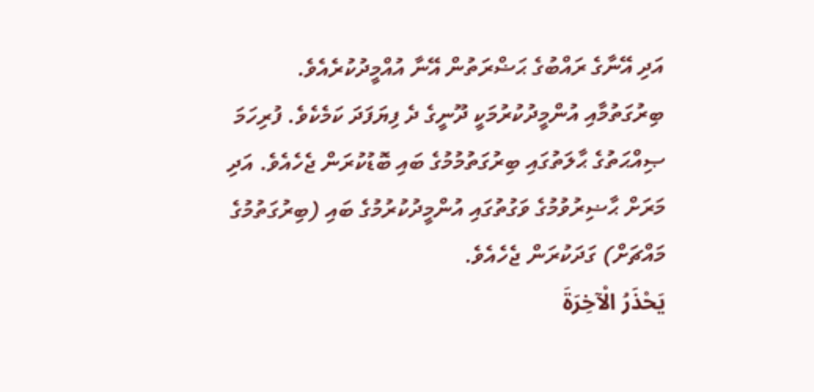އަދި އޭނާގެ ރައްބުގެ ޙަޟްރަތުން އޭނާ އުއްމީދުކުރެއެވެ. ބިރުގަތުމާއި އުންމީދުކުރުމަކީ ދޫނީގެ ދެ ފިޔަފަދަ ކަމެކެވެ. ފުރިހަމަ ޞިއްޙަތުގެ ޙާލަތުގައި ބިރުގަތުމުމުގެ ބައި ބޮޑުކުރަން ޖެހެއެވެ. އަދި މަރަށް ޙާޟިރުވުމުގެ ވަގުތުގައި އުންމީދުކުރުމުގެ ބައި (ބިރުގަތުމުގެ މައްޗަށް) ގަދަކުރަން ޖެހެއެވެ.
يَحْذَرُ الْآخِرَةَ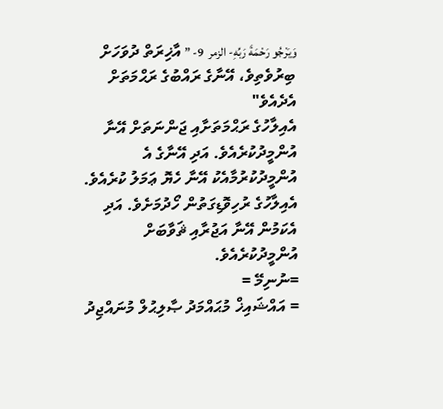وَيَرْجُو رَحْمَةَ رَبِّهِ- الزمر  9- ” އާޚިރަތް ދުވަހަށް ބިރުވެތިވެ، އޭނާގެ ރައްބުގެ ރަޙްމަތަށް އެދެއެވެ"
އެއިލާހުގެ ރަޙްމަތަށާއި ޖަންނަތަށް އޭނާ އުންމީދުކުރެއެވެ. އަދި އޭނާގެ އެ އުންމީދުކުރުމާއެކު އޭނާ ހެޔޮ ޢަމަލު ކުރެއެވެ. އެއިލާހުގެ ރުހިވޮޑިގަތުން ހޯދުމަށެވެ. އަދި އެކަމުން އޭނާ އަޖުރާއި ޘަވާބަށް އުންމީދުކުރެއެވެ.
=ނުނިމޭ =
= އައްޝައިޚް މުޙައްމަދު ޞާލިޙުލް މުނައްޖިދު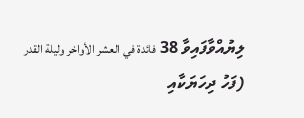ލިޔުއްވާފައިވާ 38 فائدة في العشر الأواخر وليلة القدر  (ފަހު ދިހަޔަކާއި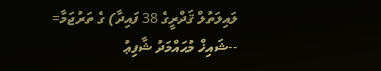ލައިލަތުލް ޤަދްރީގެ 38 ފައިދާ) ގެ ތަރުޖަމާ=
--ޝައިޚް މުޙައްމަދު ޝާފިޢު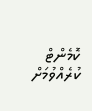ކޮމެންޓް ކުރެއްވުމަށް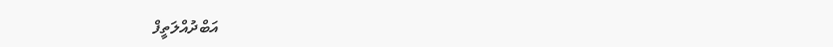އަބްދުއްލަތީފް